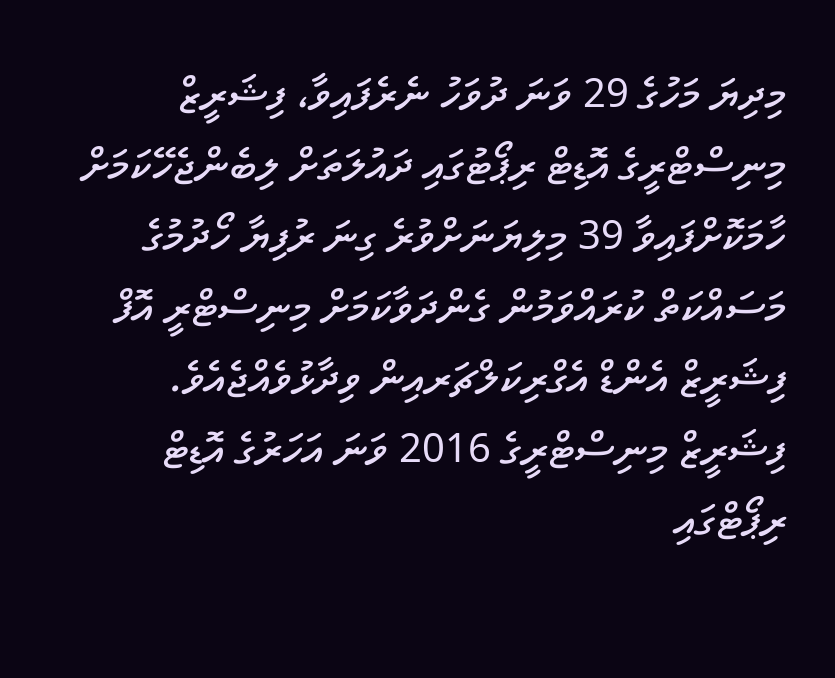މިދިޔަ މަހުގެ 29 ވަނަ ދުވަހު ނެރެފައިވާ، ފިޝަރީޒް މިނިސްޓްރީގެ އޮޑިޓް ރިޕޯޓުގައި ދައުލަތަށް ލިބެންޖެހޭކަމަށް ހާމަކޮށްފައިވާ 39 މިލިޔަނަށްވުރެ ގިނަ ރުފިޔާ ހޯދުމުގެ މަސައްކަތް ކުރައްވަމުން ގެންދަވާކަމަށް މިނިސްޓްރީ އޮފް ފިޝަރީޒް އެންޑް އެގްރިކަލްޗަރއިން ވިދާޅުވެއްޖެއެވެ.
ފިޝަރީޒް މިނިސްޓްރީގެ 2016 ވަނަ އަހަރުގެ އޮޑިޓް ރިޕޯޓްގައި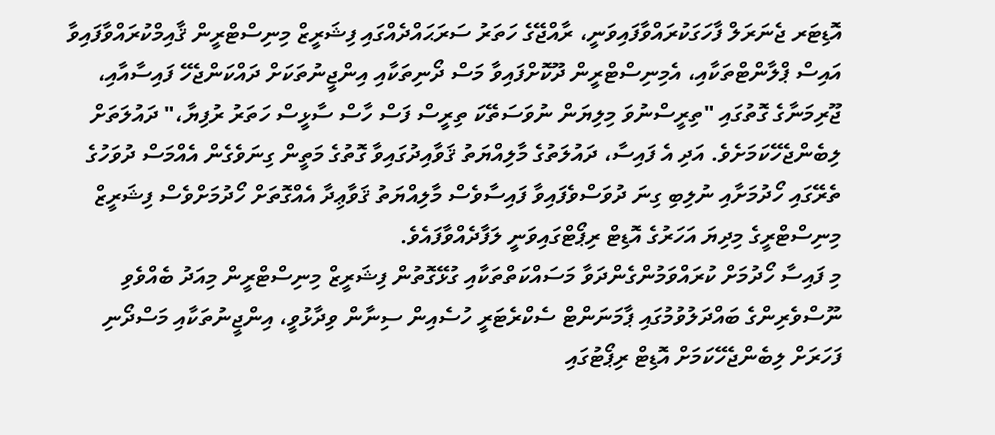އޮޑިޓަރ ޖެނަރަލް ފާހަގަކުރައްވާފައިވަނީ، ރާއްޖޭގެ ހަތަރު ސަރަޙައްދެއްގައި ފިޝަރީޒް މިނިސްޓްރީން ޤާއިމްކުރައްވާފައިވާ އައިސް ޕްލާންޓްތަކާއި، އެމިނިސްޓްރީން ދޫކޮށްފައިވާ މަސް ދޯނިތަކާއި އިންޖީނުތަކަށް ދައްކަންޖެހޭ ފައިސާއާއި، ޖޫރިމަނާގެ ގޮތުގައި "ތިރީސްނުވަ މިލިޔަން ނުވަސަތޭކަ ތިރީސް ފަސް ހާސް ސާޅީސް ހަތަރު ރުފިޔާ،" ދައުލަތަށް ލިބެންޖެހޭކަމަށެވެ. އަދި އެ ފައިސާ، ދައުލަތުގެ މާލިއްޔަތު ޤަވާއިދުގައިވާ ގޮތުގެ މަތީން ގިނަވެގެން އެއްމަސް ދުވަހުގެ ތެރޭގައި ހޯދުމަށާއި ނުލިބި ގިނަ ދުވަސްވެފައިވާ ފައިސާވެސް މާލިއްޔަތު ޤަވާޢިދާ އެއްގޮތަށް ހޯދުމަށްވެސް ފިޝަރީޒް މިނިސްޓްރީގެ މިދިޔަ އަހަރުގެ އޮޑިޓް ރިޕޯޓްގައިވަނީ ލަފާދެއްވާފައެވެ.
މި ފައިސާ ހޯދުމަށް ކުރައްވަމުންގެންދަވާ މަސައްކަތްތަކާއި ގުޅޭގޮތުން ފިޝަރީޒް މިނިސްޓްރީން މިއަދު ބެއްވެވި ނޫސްވެރިންގެ ބައްދަލުވުމުގައި ޕާމަނަންޓް ސެކްރެޓަރީ ހުސެއިން ސިނާން ވިދާޅުވީ، އިންޖީނުތަކާއި މަސްދޯނި ފަހަރަށް ލިބެންޖެހޭކަމަށް އޮޑިޓް ރިޕޯޓުގައި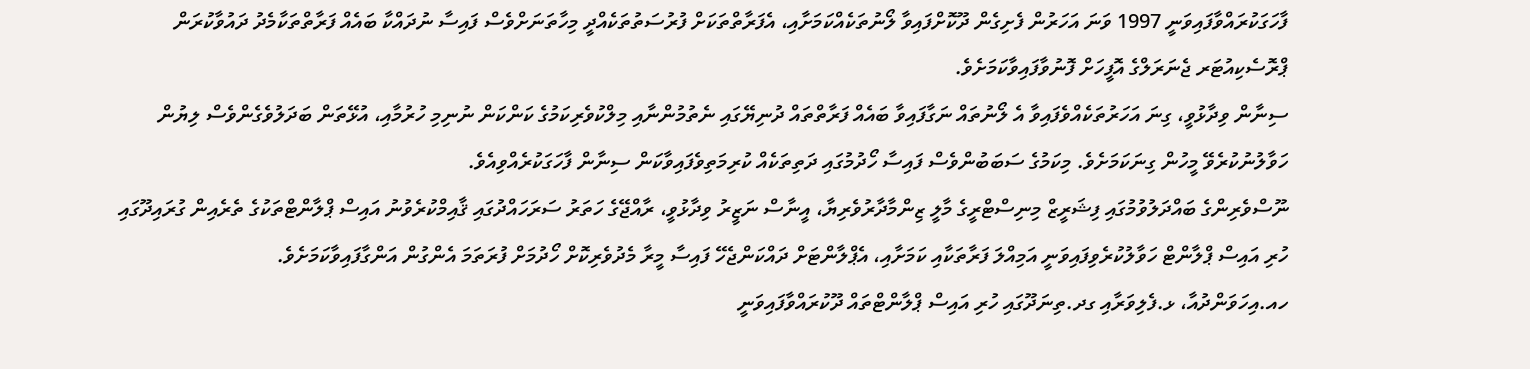ފާހަގަކުރައްވާފައިވަނީ 1997 ވަނަ އަހަރުން ފެށިގެން ދޫކޮށްފައިވާ ލޯނުތަކެއްކަމަށާއި، އެފަރާތްތަކަށް ފުރުސަތުތަކެއްދީ މިހާތަނަށްވެސް ފައިސާ ނުދައްކާ ބައެއް ފަރާތްތަކާމެދު ދައުވާކުރަން ޕްރޮސެކިއުޓަރ ޖެނަރަލްގެ އޮފީހަށް ފޮނުވާފައިވާކަމަށެވެ.
ސިނާން ވިދާޅުވީ، ގިނަ އަހަރުތަކެއްވެފައިވާ އެ ލޯނުތައް ނަގާފައިވާ ބައެއް ފަރާތްތައް ދުނިޔޭގައި ނެތުމުންނާއި މިލްކުވެރިކަމުގެ ކަންކަން ނުނިމި ހުރުމާއި، އުޅޭތަން ބަދަލުވެގެންވެސް ލިޔުން ހަވާލުނުކުރެވޭ މީހުން ގިނަކަމަށެވެ. މިކަމުގެ ސަބަބުންވެސް ފައިސާ ހޯދުމުގައި ދަތިތަކެއް ކުރިމަތިވެފައިވާކަން ސިނާން ފާހަގަކުރެއްވިއެވެ.
ނޫސްވެރިންގެ ބައްދަލުވުމުގައި ފިޝަރީޒް މިނިސްޓްރީގެ މާލީ ޒިންމާދާރުވެރިޔާ، އީނާސް ނަޒީރު ވިދާޅުވީ، ރާއްޖޭގެ ހަތަރު ސަރަހައްދުގައި ޤާއިމްކުރެވުނު އައިސް ޕްލާންޓްތަކުގެ ތެރެއިން ގުރައިދޫގައި ހުރި އައިސް ޕްލާންޓް ހަވާލުކުރެވިފައިވަނީ އަމިއްލަ ފަރާތަކާއި ކަމަށާއި، އެޕްލާންޓަށް ދައްކަންޖެހޭ ފައިސާ މީރާ މެދުވެރިކޮށް ހޯދުމަށް ފުރަތަމަ އެންގުން އަންގާފައިވާކަމަށެވެ.
ހއ.އިހަވަންދުއާ، ޅ.ފެލިވަރާއި ގދ.ތިނަދޫގައި ހުރި އައިސް ޕްލާންޓްތައް ދޫކުރައްވާފައިވަނީ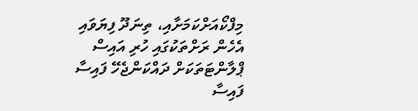މިފްކޯއަށްކަމަށާއި، ތިނަދޫ ފިޔަވައި އެހެން ރަށްތަކުގައި ހުރި އައިސް ޕްލާންޓަތަކަށް ދައްކަންޖެހޭ ފައިސާ ފައިސާ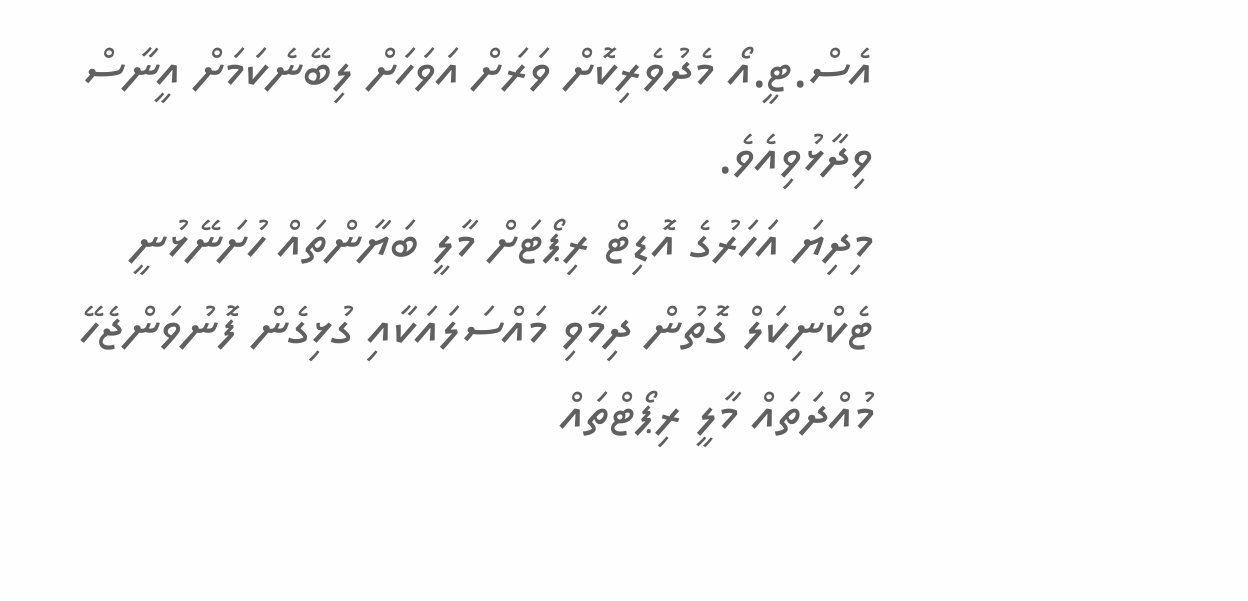އެސް.ޓީ.އޯ މެދުވެރިކޮށް ވަރަށް އަވަހަށް ލިބޭނެކަމަށް އީނާސް ވިދާޅުވިއެވެ.
މިދިޔަ އަހަރުގެ އޮޑިޓް ރިޕޯޓަށް މާލީ ބަޔާންތައް ހުށަނޭޅުނީ ޓެކްނިކަލް ގޮތުން ދިމާވި މައްސަލައަކާއި ގުޅިގެން ފޮނުވަންޖެހޭ މުއްދަތައް މާލީ ރިޕޯޓްތައް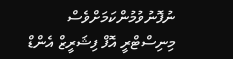ނުފޮނުވުމުންކަމަށްވެސް މިނިސްޓްރީ އޮފް ފިޝަރީޒް އެންޑް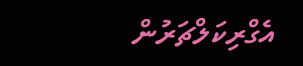އެގްރިކަލްޗަރުން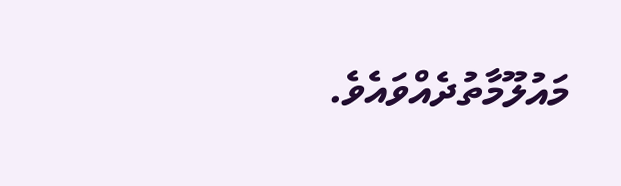މައުލޫމާތުދެއްވައެވެ.